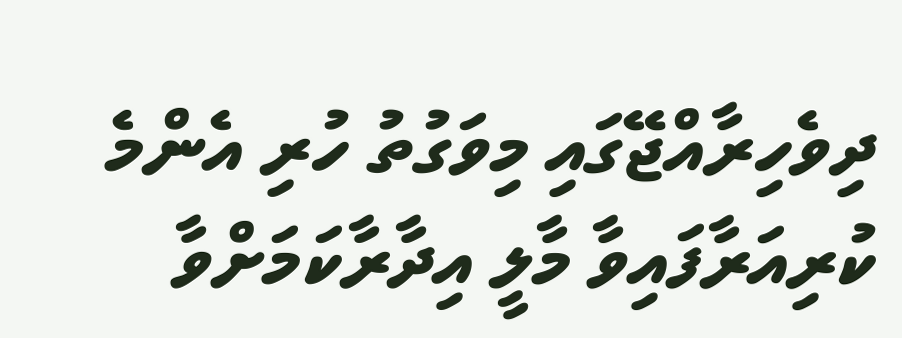ދިވެހިރާއްޖޭގައި މިވަގުތު ހުރި އެންމެ ކުރިއަރާފައިވާ މާލީ އިދާރާކަމަށްވާ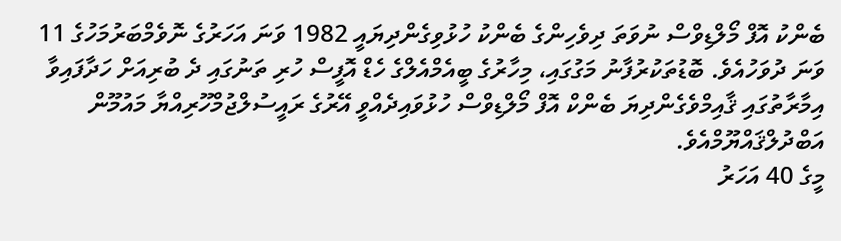ބެންކު އޮފް މޯލްޑިވްސް ނުވަތަ ދިވެހިންގެ ބެންކު ހުޅުވިގެންދިޔައީ 1982 ވަނަ އަހަރުގެ ނޮވެމްބަރުމަހުގެ 11 ވަނަ ދުވަހުއެވެ. ބޮޑުތަކުރުފާނު މަގުގައި، މިހާރުގެ ބީއެމްއެލްގެ ހެޑް އޮފީސް ހުރި ތަނުގައި ދެ ބުރިއަށް ހަދާފައިވާ އިމާރާތުގައި ޤާއިމްވެގެންދިޔަ ބެންކް އޮފް މޯލްޑިވްސް ހުޅުވައިދެއްވީ އޭރުގެ ރައީސުލްޖުމްހޫރިއްޔާ މައުމޫން އަބްދުލްޤައްޔޫމްއެވެ.
މީގެ 40 އަހަރު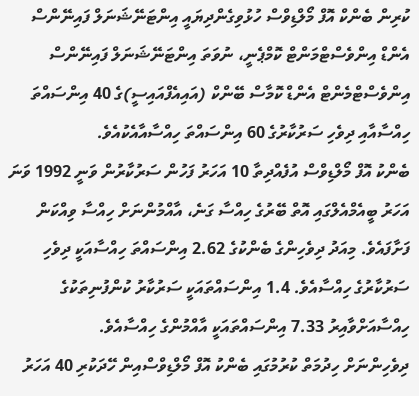ކުރިން ބެންކް އޮފް މޯލްޑިވްސް ހުޅުވިގެންދިޔައީ އިންޓަނޭޝަނަލް ފައިނޭންސް އެންޑް އިންވެސްޓްމަންޓް ކޮމްޕެނީ، ނުވަތަ އިންޓަނޭޝަނަލް ފައިނޭންސް އިންވެސްޓްމެންޓް އެންޑް ކޮމާސް ބޭންކް (އައިއެފްއައިސީ)ގެ 40 އިންސައްތަ ހިއްސާއާއި ދިވެހި ސަރުކާރުގެ 60 އިންސައްތަ ހިއްސާއާއެކުއެވެ.
ބެންކު އޮފް މޯލްޑިވްސް އުފެއްދިތާ 10 އަހަރު ފަހުން ސަރުކާރުން ވަނީ 1992 ވަނަ އަހަރު ބީއެމްއެލްގައި އޮތް ބޭރުގެ ހިއްސާ ގަނެ، އާއްމުންނަށް ހިއްސާ ވިއްކަން ފަށާފައެވެ. މިއަދު ދިވެހިންގެ ބެންކުގެ 2.62 އިންސައްތަ ހިއްސާއަކީ ދިވެހި ސަރުކާރުގެ ހިއްސާއެވެ. 1.4 އިންސައްތައަކީ ސަރުކާރު ކުންފުނިތަކުގެ ހިއްސާއަށްވާއިރު 7.33 އިންސައްތައަކީ އާއްމުންގެ ހިއްސާއެވެ.
ދިވެހިންނަށް ހިދުމަތް ކުރުމުގައި ބެންކު އޮފް މޯލްޑިވްސްއިން ހޭދަކުރި 40 އަހަރު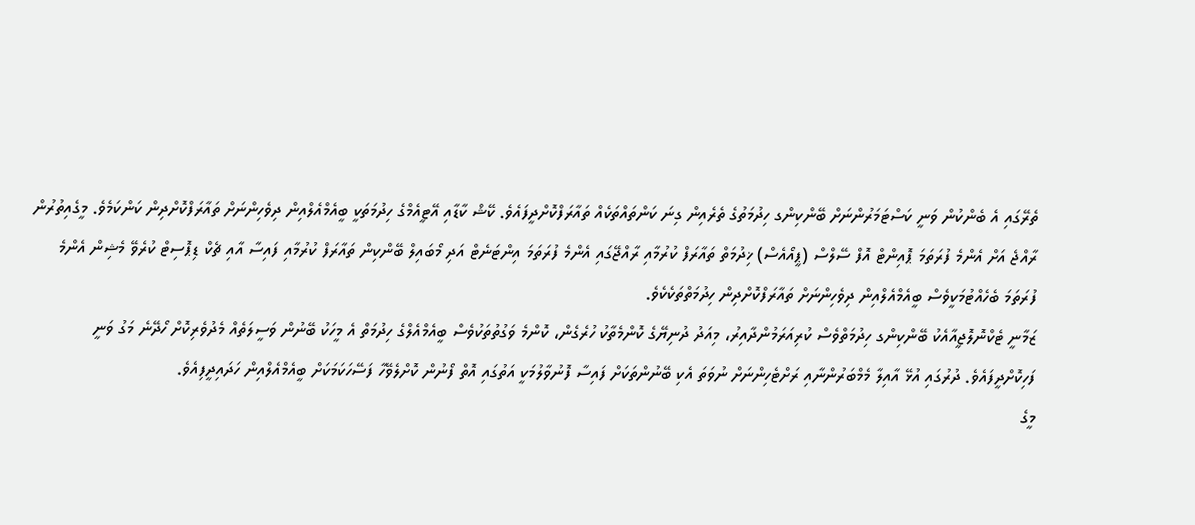ތެރޭގައި އެ ބެންކުން ވަނީ ކަސްޓަމަރުންނަށް ބޭންކިންގ ހިދުމަތުގެ ތެރެއިން ގިނަ ކަންތައްތަކެއް ތައާރަފްކޮށްދީފައެވެ. ކޭޝް ކާޑާއި އޭޓީއެމްގެ ހިދުމަތަކީ ބީއެމްއެލްއިން ދިވެހިންނަށް ތައާރަފްކޮށްދިން ކަންކަމެވެ. މީގެއިތުރުން ރާއްޖެ އަށް އެންމެ ފުރަތަމަ ޕޮއިންޓް އޮފް ސޭލްސް (ޕީއޯއެސް) ޚިދުމަތް ތައާރަފް ކުރުމާއި ރާއްޖޭގައި އެންމެ ފުރަތަމަ އިންޓަނެޓް އަދި މޯބައިލް ބޭންކިން ތައާރަފް ކުރުމާއި ފައިސާ އާއި ޗެކް ޑިޕޮސިޓް ކުރެވޭ މެޝިން އެންމެ ފުރަތަމަ ބެހެއްޓުމަކީވެސް ބީއެމްއެލްއިން ދިވެހިންނަށް ތައާރަފްކޮށްދިން ހިދުމަތްތަކެކެވެ.
ޒަމާނީ ޓެކްނޮލޮޖީއާއެކު ބޭންކިންގ ހިދުމަތްވެސް ކުރިއަރަމުންދާއިރު، މިއަދު ދުނިޔޭގެ ކޮންމެތާކު ހުރެގެން، ކޮންމެ ވަގުތުތަކުވެސް ބީއެމްއެލްގެ ހިދުމަތް އެ މީހަކު ބޭނުން ވަސީލަތެއް މެދުވެރިކޮށް ހޯދޭނެ މަގު ވަނީ ފަހިކޮށްދީފައެވެ. ދުރުގައި އުޅޭ އާއިލާ މެމްބަރުންނާއި ރަށްޓެހިންނަށް ނުވަތަ އެކި ބޭނުންތަކަށް ފައިސާ ފޮނުވާލުމަކީ އަތުގައި އޮތް ފޯނުން ކޮށްލެވޭހާ ފަސޭހަކަމަކަށް ބީއެމްއެލްއިން ހަދައިދީފިއެވެ.
މީގެ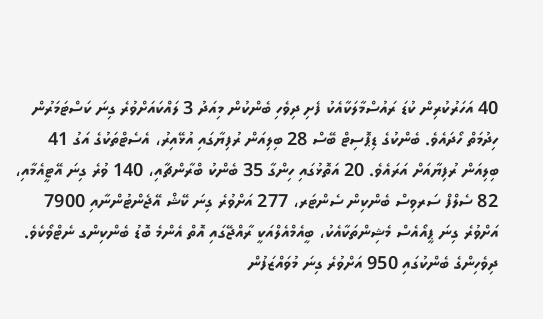40 އަހަރުކުރިން ކުޑަ ރައުސްމާލަކާއެކު ފެށި ދިވެހި ބެންކުން މިއަދު 3 ލައްކައަށްވުރެ ގިނަ ކަސްޓަމަރުން ހިދުމަތް ހޯދައެވެ. ބެންކުގެ ޑިޕޮސިޓް ބޭސް 28 ބިލިއަން ރުފިޔާގައި އުޅޭއިރު، އެސެޓްތަކުގެ އަގު 41 ބިލިއަން ރުފިޔާއަށް އަރައެވެ. 20 އަތޮޅުގައި ހިންގާ 35 ބެންކު ބްރާންޗާއި، 140 ވުރެ ގިނަ އޭޓީއެމާއި، 82 ސެލްފް ސަރވިސް ބެންކިން ސެންޓަރ، 277 އަށްވުރެ ގިނަ ކޭޝް އޭޖެންޓުންނާއި 7900 އަށްވުރެ ގިނަ ޕީއޯއެސް މެޝިންތަކާއެކު، ބީއެމްއެލްއަކީ ރާއްޖޭގައި އޮތް އެންމެ ބޮޑު ބެންކިންގ ނެޓްވޯކެވެ. ދިވެހިންގެ ބެންކުގައި 950 އަށްވުރެ ގިނަ މުވައްޒަފުން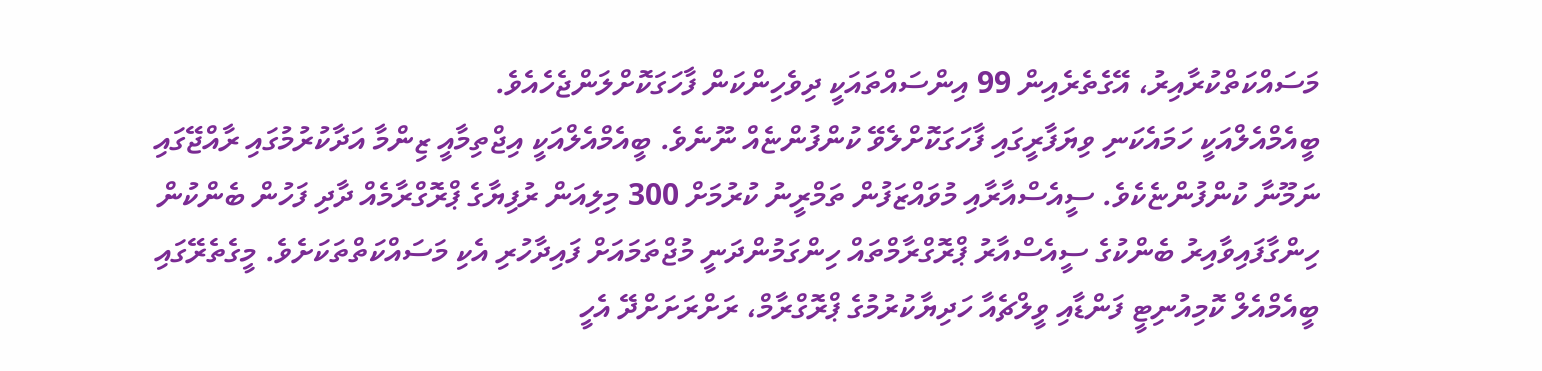މަސައްކަތްކުރާއިރު، އޭގެތެރެއިން 99 އިންސައްތައަކީ ދިވެހިންކަން ފާހަގަކޮށްލަންޖެހެއެވެ.
ބީއެމްއެލްއަކީ ހަމައެކަނި ވިޔަފާރީގައި ފާހަގަކޮށްލެވޭ ކުންފުންޏެއް ނޫނެވެ. ބީއެމްއެލްއަކީ އިޖްތިމާއީ ޒިންމާ އަދާކުރުމުގައި ރާއްޖޭގައި ނަމޫނާ ކުންފުންޏެކެވެ. ސީއެސްއާރާއި މުވައްޒަފުން ތަމްރީނު ކުރުމަށް 300 މިލިއަން ރުފިޔާގެ ޕްރޮގްރާމެއް ދާދި ފަހުން ބެންކުން ހިންގާފައިވާއިރު ބެންކުގެ ސީއެސްއާރު ޕްރޮގްރާމްތައް ހިންގަމުންދަނީ މުޖްތަމައަށް ފައިދާހުރި އެކި މަސައްކަތްތަކަށެވެ. މީގެތެރޭގައި ބީއެމްއެލް ކޮމިއުނިޓީ ފަންޑާއި ވީލްޗެއާ ހަދިޔާކުރުމުގެ ޕްރޮގްރާމް، ރަށްރަށަށްދޭ އެހީ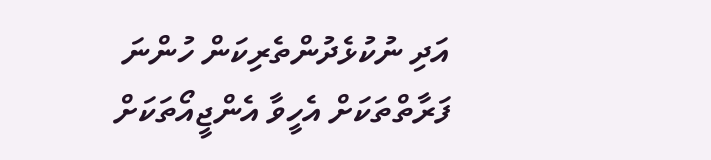އަދި ނުކުޅެދުންތެރިކަން ހުންނަ ފަރާތްތަކަށް އެހީވާ އެންޖީއޯތަކަށް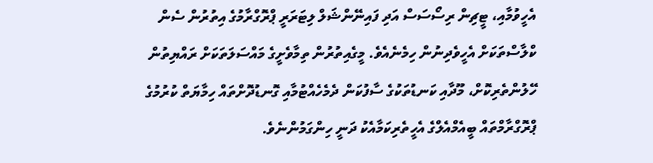އެހީވުމާއި، ޓީޗިން ރިސޯސަސް އަދި ފައިނޭންޝަލް ލިޓަރަރީ ޕްރޮގްރާމުގެ އިތުރުން ސެން ކްލާސްތަކަށް އެހީވެދިނުން ހިމެނެއެވެ. މީގެއިތުރުން ތިމާވެށީގެ މައްސަލަތަކަށް ރައްޔިތުން ހޭލުންތެރިކޮށް، މޫދާއި ކަނޑުތަކުގެ ސާފުކަން ދެމެހެއްޓުމާއި ގޮނޑުދޮށްތައް ހިމާޔަތް ކުރުމުގެ ޕްރޮގްރާމްތައް ބީއެމްއެލްގެ އެހީތެރިކަމާއެކު ދަނީ ހިންގަމުންނެވެ.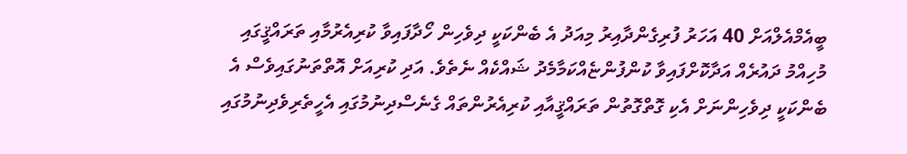ބީއެމްއެލްއަށް 40 އަހަރު ފުރިގެންދާއިރު މިއަދު އެ ބެންކަކީ ދިވެހިން ހޯދާފައިވާ ކުރިއެރުމާއި ތަރައްޤީގައި މުހިއްމު ދައުރެއް އަދާކޮށްފައިވާ ކުންފުންޏެއްކަމާމެދު ޝައްކެއް ނެތެވެ. އަދި ކުރިއަށް އޮތްތަނުގައިވެސް އެ ބެންކަކީ ދިވެހިންނަށް އެކި ގޮތްގޮތުން ތަރައްޤީއާއި ކުރިއެރުންތައް ގެނެސްދިނުމުގައި އެހީތެރިވެދިނުމުގައި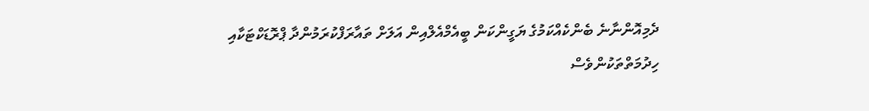ދެމިއޮންނާނެ ބެންކެއްކަމުގެ ޔަގީންކަން ބީއެމްއެލްއިން އަލަށް ތައާރަފްކުރަމުންދާ ޕްރޮޑަކްޓަކާއި ހިދުމަތްތަކުންވެސް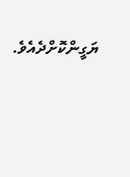ޔަގީންކޮށްދެއެވެ.